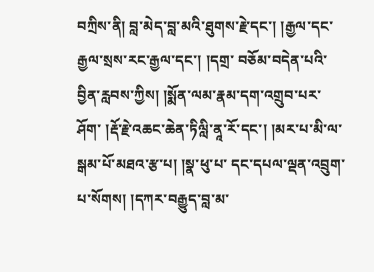བཀྲིས་ནི། བླ་མེད་བླ་མའི་ཐུགས་རྗེ་དང་། །རྒྱལ་དང་རྒྱལ་སྲས་རང་རྒྱལ་དང་། །དགྲ་ བཅོམ་བདེན་པའི་བྱིན་རླབས་ཀྱིས། །སྨོན་ལམ་རྣམ་དག་འགྲུབ་པར་ཤོག་ །རྡོ་རྗེ་འཆང་ཆེན་ཏིལླི་ནཱ་རོ་དང་། །མར་པ་མི་ལ་སྒམ་པོ་མཐའ་རྩ་པ། །སྣ་ཕུ་པ་ དང་དཔལ་ལྡན་འབྲུག་པ་སོགས། །དཀར་བརྒྱུད་བླ་མ་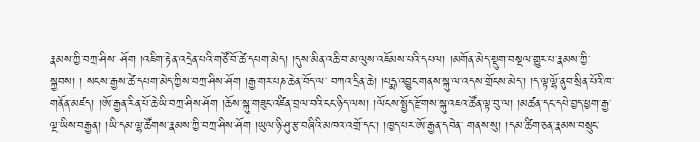རྣམས་ཀྱི་བཀྲ་ཤིས་ ཤོག །འཇིག་རྟེན་འདྲེན་པའི་གཙོ་བོ་ཚེ་དཔག་མེད། །དུས་མིན་འཆི་བ་མ་ལུས་འཇོམས་པའི་དཔལ། །མགོན་མེད་སྡུག་བསྔལ་གྱུར་པ་རྣམས་ཀྱི་སྐྱབས། ། སངས་རྒྱས་ཚེ་དཔག་མེད་ཀྱིས་བཀྲ་ཤིས་ཤོག །རྒྱ་གར་པཎ་ཆེན་བོད་ལ་ བཀའ་དྲིན་ཆེ། །པདྨ་འབྱུང་གནས་སྐུ་ལ་འདས་གྲོངས་མེད་། །ད་ལྟ་ལྷོ་ནུབ་སྲིན་པོའི་ཁ་གནོན་མཛད། །ཨོ་རྒྱན་རིན་པོ་ཆེ་ཡི་བཀྲ་ཤིས་ཤོག །ཆོས་སྐུ་གཟུང་འཛིན་བྲལ་བའི་ངང་ཉིད་ལས། །ལོངས་སྤྱོད་རྫོགས་སྐུ་འཇའ་ཚོན་ལྟ་བུ་ལ། །མཚན་དང་དཔེ་བྱད་ཕྱག་རྒྱ་ལྔ་ཡིས་བརྒྱན། །ཡི་དམ་ལྷ་ཚོགས་རྣམས་ཀྱི་བཀྲ་ཤིས་ཤོག །ཡུལ་ཉི་ཤུ་རྩ་བཞིའི་མཁའ་འགྲོ་དང་། །ཁྱད་པར་ཨོ་རྒྱན་དབེན་ གནས་སུ། །དམ་ཚིག་ཅན་རྣམས་བསྲུང་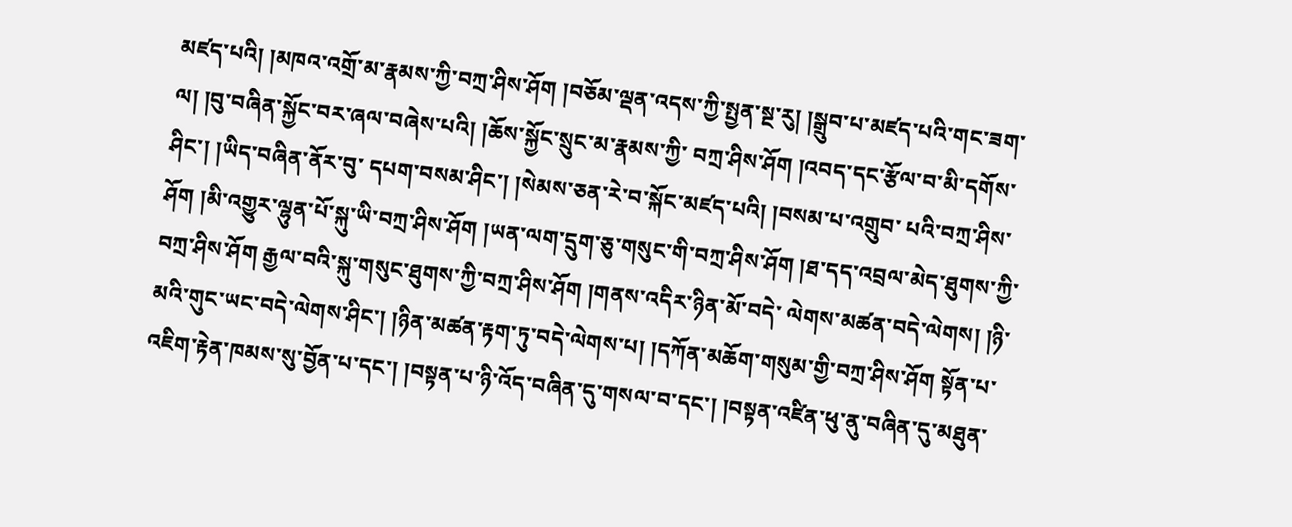མཛད་པའི། །མཁའ་འགྲོ་མ་རྣམས་ཀྱི་བཀྲ་ཤིས་ཤོག །བཅོམ་ལྡན་འདས་ཀྱི་སྤྱན་སྔ་རུ། །སྒྲུབ་པ་མཛད་པའི་གང་ཟག་ལ། །བུ་བཞིན་སྐྱོང་བར་ཞལ་བཞེས་པའི། །ཆོས་སྐྱོང་སྲུང་མ་རྣམས་ཀྱི་ བཀྲ་ཤིས་ཤོག །འབད་དང་རྩོལ་བ་མི་དགོས་ཤིང་། །ཡིད་བཞིན་ནོར་བུ་ དཔག་བསམ་ཤིང་། །སེམས་ཅན་རེ་བ་སྐོང་མཛད་པའི། །བསམ་པ་འགྲུབ་ པའི་བཀྲ་ཤིས་ཤོག །མི་འགྱུར་ལྷུན་པོ་སྐུ་ཡི་བཀྲ་ཤིས་ཤོག །ཡན་ལག་དྲུག་ཅུ་གསུང་གི་བཀྲ་ཤིས་ཤོག །ཐ་དད་འབྲལ་མེད་ཐུགས་ཀྱི་བཀྲ་ཤིས་ཤོག རྒྱལ་བའི་སྐུ་གསུང་ཐུགས་ཀྱི་བཀྲ་ཤིས་ཤོག །གནས་འདིར་ཉིན་མོ་བདེ་ ལེགས་མཚན་བདེ་ལེགས། །ཉི་མའི་གུང་ཡང་བདེ་ལེགས་ཤིང་། །ཉིན་མཚན་རྟག་ཏུ་བདེ་ལེགས་པ། །དཀོན་མཆོག་གསུམ་གྱི་བཀྲ་ཤིས་ཤོག སྟོན་པ་ འཇིག་རྟེན་ཁམས་སུ་བྱོན་པ་དང་། །བསྟན་པ་ཉི་འོད་བཞིན་དུ་གསལ་བ་དང་། །བསྟན་འཛིན་ཕུ་ནུ་བཞིན་དུ་མཐུན་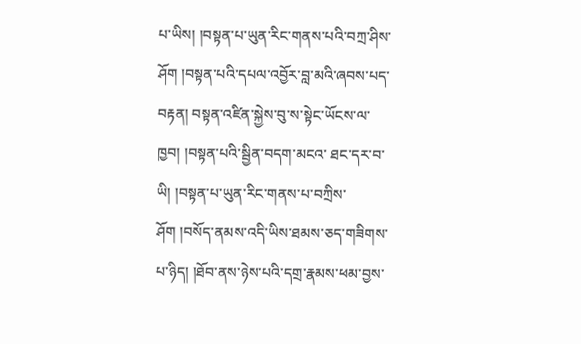པ་ཡིས། །བསྟན་པ་ཡུན་རིང་གནས་པའི་བཀྲ་ཤིས་ཤོག །བསྟན་པའི་དཔལ་འབྱོར་བླ་མའི་ཞབས་པད་བརྟན། བསྟན་འཛིན་སྐྱེས་བུ་ས་སྟེང་ཡོངས་ལ་ཁྱབ། །བསྟན་པའི་སྦྱིན་བདག་མངའ་ ཐང་དར་བ་ཡི། །བསྟན་པ་ཡུན་རིང་གནས་པ་བཀྲིས་ཤོག །བསོད་ནམས་འདི་ཡིས་ཐམས་ཅད་གཟིགས་པ་ཉིད། །ཐོབ་ནས་ཉེས་པའི་དགྲ་རྣམས་ཕམ་བྱས་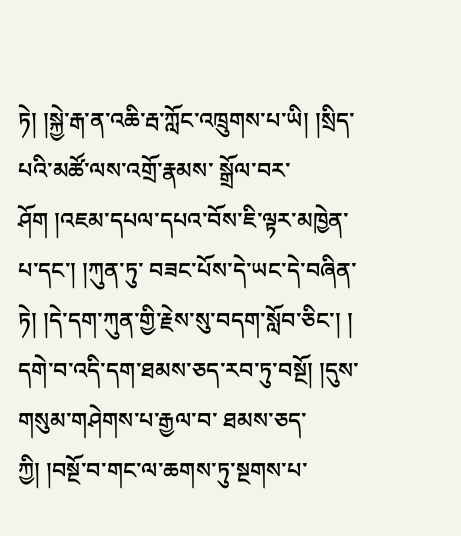ཏེ། །སྐྱེ་རྒ་ན་འཆི་རྦ་ཀློང་འཁྲུགས་པ་ཡི། །སྲིད་པའི་མཚོ་ལས་འགྲོ་རྣམས་ སྒྲོལ་བར་ཤོག །འཇམ་དཔལ་དཔའ་བོས་ཇི་ལྟར་མཁྱེན་པ་དང་། །ཀུན་ཏུ་ བཟང་པོས་དེ་ཡང་དེ་བཞིན་ཏེ། །དེ་དག་ཀུན་གྱི་རྗེས་སུ་བདག་སློབ་ཅིང་། ། དགེ་བ་འདི་དག་ཐམས་ཅད་རབ་ཏུ་བསྔོ། །དུས་གསུམ་གཤེགས་པ་རྒྱལ་བ་ ཐམས་ཅད་ཀྱི། །བསྔོ་བ་གང་ལ་ཆགས་ཏུ་སྔགས་པ་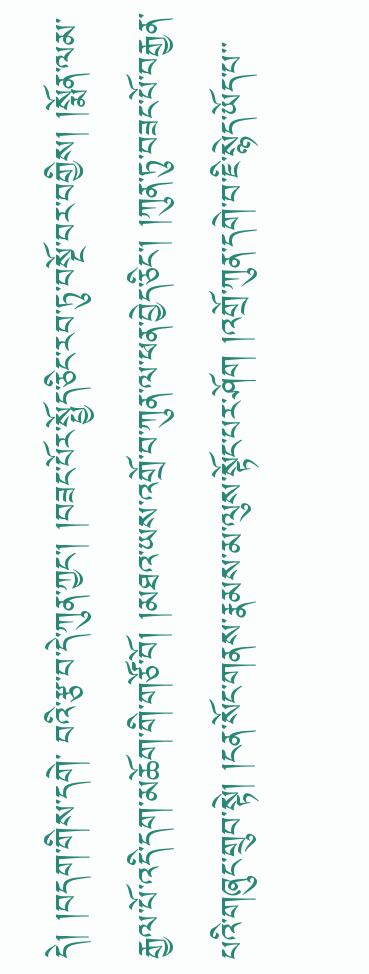དེ། །བདག་གིས་དགེ་ བའི་རྩ་བ་དེ་ཀུན་ཀྱང་། །བཟང་པོར་སྤྱོད་ཅིང་རབ་ཏུ་བསྔོ་བར་བགྱིས། །སྨོན་ལམ་རྒྱལ་པོ་འདི་དག་མཆོག་གི་གཙོ་བོ། །མཐའ་ཡས་འགྲོ་བ་ཀུན་ལ་ཕན་བྱེད་ཅིང་། །ཀུན་ཏུ་བཟང་པོ་བརྒྱན་པའི་གཞུང་གྲུབ་སྟེ། །ངན་སོང་གནས་རྣམས་མ་ལུས་སྟོང་པར་ཤོག །འགྲོ་ཀུན་དགེ་བ་ཇི་སྙེད་ཡོད་པ་་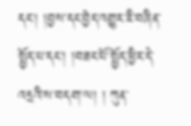དང་། །བྱས་དང་བྱེད་འགྱུར་ཇི་བཞིན་སྤྱོད་པ་དང་། །བཟང་པོ་སྤྱོད་ཕྱིར་དེ་འདྲའི་ས་བདག་ལ། ། ཀུན་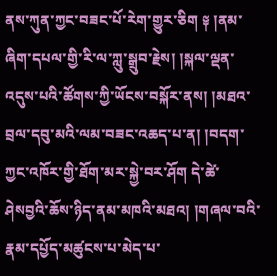ནས་ཀུན་ཀྱང་བཟང་པོ་རེག་གྱུར་ཅིག ༈ །ནམ་ཞིག་དཔལ་གྱི་རི་ལ་ཀླུ་སྒྲུབ་རྗེས། །སྐལ་ལྡན་འདུས་པའི་ཚོགས་ཀྱི་ཡོངས་བསྐོར་ནས། །མཐའ་བྲལ་དབུ་མའི་ལམ་བཟང་འཆད་པ་ན། །བདག་ཀྱང་འཁོར་གྱི་ཐོག་མར་སྐྱེ་བར་ཤོག དེ་ཚེ་ཤེསབྱའི་ཆོས་ཉིད་ནམ་མཁའི་མཐའ། །གཞལ་བའི་རྣམ་དཔྱོད་མཚུངས་པ་མེད་པ་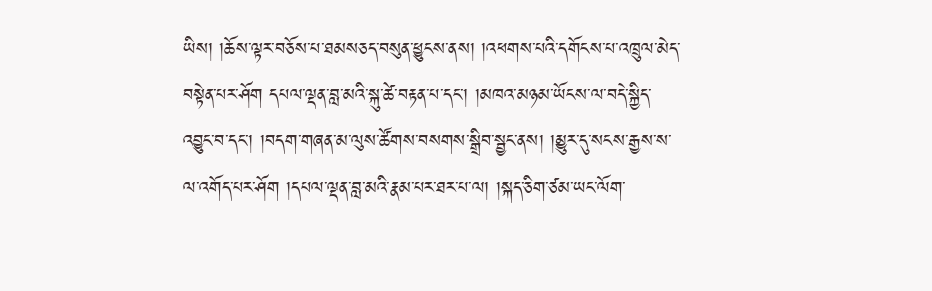ཡིས། །ཆོས་ལྟར་བཅོས་པ་ཐམསཅད་བསུན་ཕྱུངས་ནས། །འཕགས་པའི་དགོངས་པ་འཁྲུལ་མེད་བསྟེན་པར་ཤོག དཔལ་ལྡན་བླ་མའི་སྐུ་ཚེ་བརྟན་པ་དང་། །མཁའ་མཉམ་ཡོངས་ལ་བདེ་སྐྱིད་ འབྱུང་བ་དང་། །བདག་གཞན་མ་ལུས་ཚོགས་བསགས་སྒྲིབ་སྦྱང་ནས། །མྱུར་དུ་སངས་རྒྱས་ས་ལ་འགོད་པར་ཤོག །དཔལ་ལྡན་བླ་མའི་རྣམ་པར་ཐར་པ་ལ། །སྐད་ཅིག་ཙམ་ཡང་ལོག་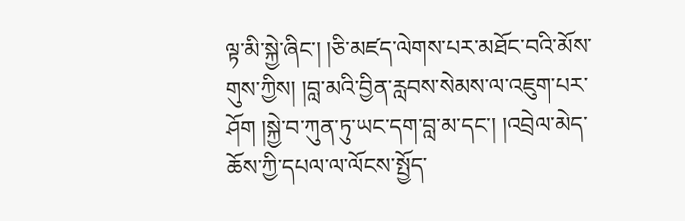ལྟ་མི་སྐྱེ་ཞིང་། །ཅི་མཛད་ལེགས་པར་མཐོང་བའི་མོས་གུས་ཀྱིས། །བླ་མའི་བྱིན་རླབས་སེམས་ལ་འཇུག་པར་ཤོག །སྐྱེ་བ་ཀུན་ཏུ་ཡང་དག་བླ་མ་དང་། །འབྲེལ་མེད་ཆོས་ཀྱི་དཔལ་ལ་ལོངས་སྤྱོད་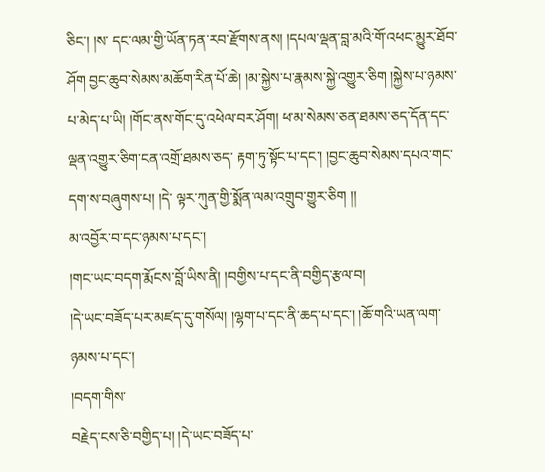ཅིང་། །ས་ དང་ལམ་གྱི་ཡོན་ཏན་རབ་རྫོགས་ནས། །དཔལ་ལྡན་བླ་མའི་གོ་འཕང་མྱུར་ཐོབ་ཤོག བྱང་ཆུབ་སེམས་མཆོག་རིན་པོ་ཆེ། །མ་སྐྱེས་པ་རྣམས་སྐྱེ་འགྱུར་ཅིག །སྐྱེས་པ་ཉམས་པ་མེད་པ་ཡི། །གོང་ནས་གོང་དུ་འཕེལ་བར་ཤོག། ཕ་མ་སེམས་ཅན་ཐམས་ཅད་དོན་དང་ལྡན་འགྱུར་ཅིག་ངན་འགྲོ་ཐམས་ཅད་ རྟག་ཏུ་སྟོང་པ་དང་། །བྱང་ཆུབ་སེམས་དཔའ་གང་དག་ས་བཞུགས་པ། །དེ་ ལྟར་ཀུན་གྱི་སྨོན་ལམ་འགྲུབ་གྱུར་ཅིག །།
མ་འབྱོར་བ་དང་ཉམས་པ་དང་།
།གང་ཡང་བདག་རྨོངས་བློ་ཡིས་ནི། །བགྱིས་པ་དང་ནི་བགྱིད་རྩལ་བ།
།དེ་ཡང་བཟོད་པར་མཛད་དུ་གསོལ། །ལྷག་པ་དང་ནི་ཆད་པ་དང་། །ཆོ་གའི་ཡན་ལག་ཉམས་པ་དང་།
།བདག་གིས་
བརྗེད་ངས་ཅི་བགྱིད་པ། །དེ་ཡང་བཟོད་པ་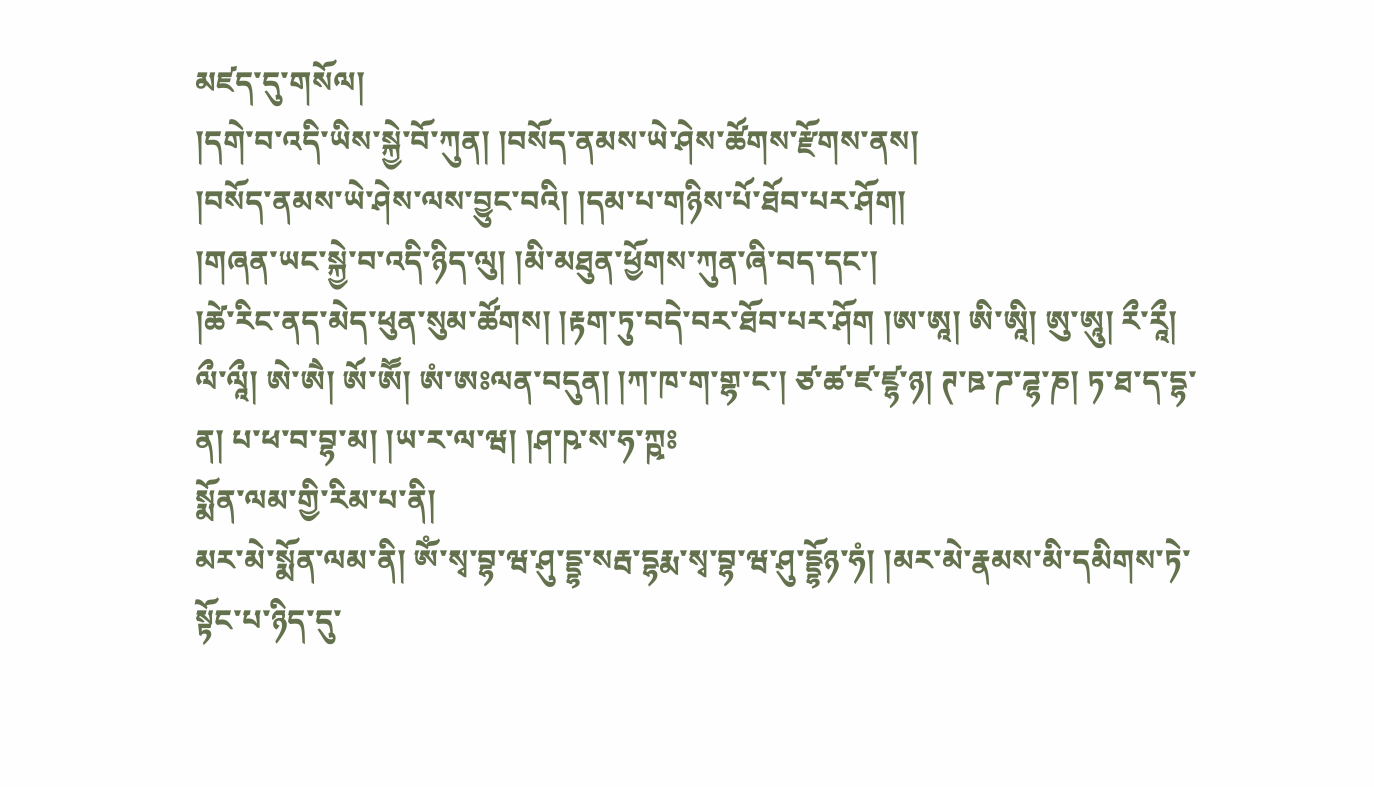མཛད་དུ་གསོལ།
།དགེ་བ་འདི་ཡིས་སྐྱེ་བོ་ཀུན། །བསོད་ནམས་ཡེ་ཤེས་ཚོགས་རྫོགས་ནས།
།བསོད་ནམས་ཡེ་ཤེས་ལས་བྱུང་བའི། །དམ་པ་གཉིས་པོ་ཐོབ་པར་ཤོག།
།གཞན་ཡང་སྐྱེ་བ་འདི་ཉིད་ལུ། །མི་མཐུན་ཕྱོགས་ཀུན་ཞི་བད་དང་།
།ཚེ་རིང་ནད་མེད་ཕུན་སུམ་ཚོགས། །རྟག་ཏུ་བདེ་བར་ཐོབ་པར་ཤོག །ཨ་ཨཱ། ཨི་ཨཱི། ཨུ་ཨཱུ། རྀ་རཱྀ། ལྀ་ལཱྀ། ཨེ་ཨཻ། ཨོ་ཨཽ། ཨཾ་ཨཿལན་བདུན། །ཀ་ཁ་ག་གྷ་ང་། ཙ་ཚ་ཛ་ཛྷ་ཉ། ཊ་ཋ་ཌ་ཌྷ་ཎ། ཏ་ཐ་ད་དྷ་ན། པ་ཕ་བ་བྷ་མ། །ཡ་ར་ལ་ཝ། །ཤ་ཥ་ས་ཧ་ཀྵཿ
སྨོན་ལམ་གྱི་རིམ་པ་ནི།
མར་མེ་སྨོན་ལམ་ནི། ཨོཾ་སྭ་བྷ་ཝ་ཤུ་དྡྷ་སརྦ་དྷརྨ་སྭ་བྷ་ཝ་ཤུ་དྡྷོཉ་ཧཾ། །མར་མེ་རྣམས་མི་དམིགས་ཏེ་སྟོང་པ་ཉིད་དུ་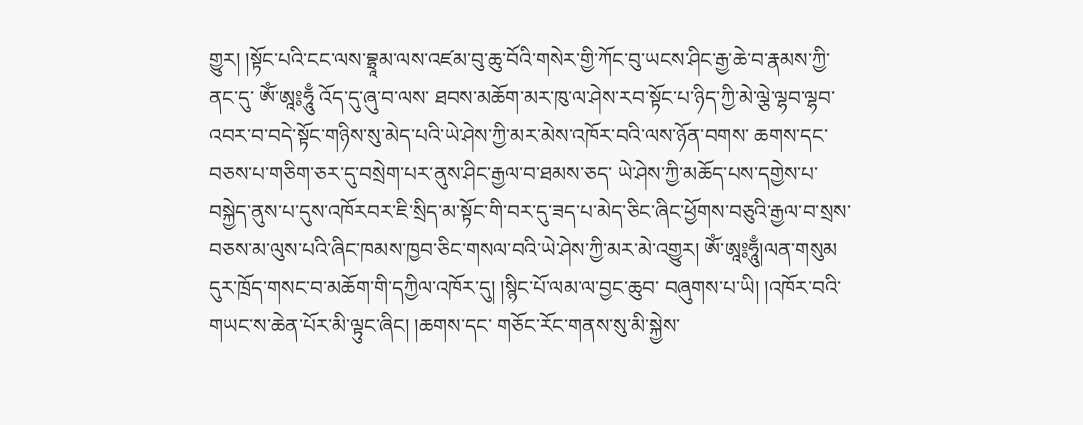གྱུར། །སྟོང་པའི་ངང་ལས་བྷྲཱམ་ལས་འཛམ་བུ་ཆུ་བོའི་གསེར་གྱི་ཀོང་བུ་ཡངས་ཤིང་རྒྱ་ཆེ་བ་རྣམས་ཀྱི་ནང་དུ་ ཨོཾ་ཨཱ༔ཧཱུྃ འོད་དུ་ཞུ་བ་ལས་ ཐབས་མཆོག་མར་ཁུ་ལ་ཤེས་རབ་སྟོང་པ་ཉིད་ཀྱི་མེ་ལྕེ་ལྷབ་ལྷབ་འབར་བ་བདེ་སྟོང་གཉིས་སུ་མེད་པའི་ཡེ་ཤེས་ཀྱི་མར་མེས་འཁོར་བའི་ལས་ཉོན་བགས་ ཆགས་དང་བཅས་པ་གཅིག་ཅར་དུ་བསྲེག་པར་ནུས་ཤིང་རྒྱལ་བ་ཐམས་ཅད་ ཡེ་ཤེས་ཀྱི་མཆོད་པས་དགྱེས་པ་བསྐྱེད་ནུས་པ་དུས་འཁོརབར་ཇི་སྲིད་མ་སྟོང་གི་བར་དུ་ཟད་པ་མེད་ཅིང་ཞིང་ཕྱོགས་བཅུའི་རྒྱལ་བ་སྲས་བཅས་མ་ལུས་པའི་ཞིང་ཁམས་ཁྱབ་ཅིང་གསལ་བའི་ཡེ་ཤེས་ཀྱི་མར་མེ་འགྱུར། ཨོཾ་ཨཱ༔ཧཱུྃ།ལན་གསུམ དུར་ཁྲོད་གསང་བ་མཆོག་གི་དཀྱིལ་འཁོར་དུ། །སྙིང་པོ་ལམ་ལ་བྱང་ཆུབ་ བཞུགས་པ་ཡི། །འཁོར་བའི་གཡང་ས་ཆེན་པོར་མི་ལྟུང་ཞིང། །ཆགས་དང་ གཅོང་རོང་གནས་སུ་མི་སྐྱེས་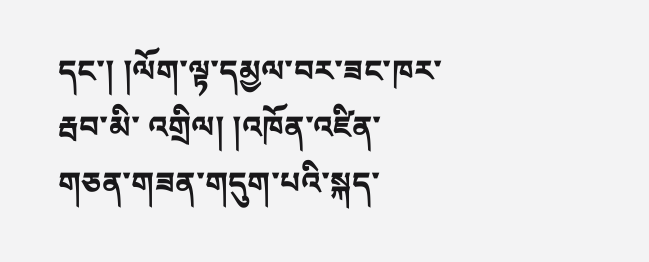དང་། །ལོག་ལྟ་དམྱལ་བར་ཟང་ཁར་རྦབ་མི་ འགྲིལ། །འཁོན་འཛིན་གཅན་གཟན་གདུག་པའི་སྐད་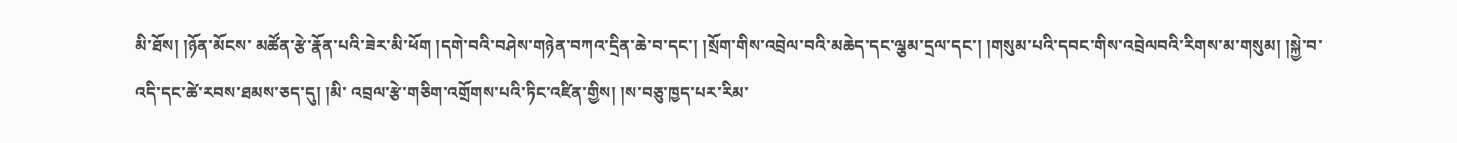མི་ཐོས། །ཉོན་མོངས་ མཚོན་རྩེ་རྣོན་པའི་ཟེར་མི་ཕོག །དགེ་བའི་བཤེས་གཉེན་བཀའ་དྲིན་ཆེ་བ་དང་། །སྲོག་གིས་འབྲེལ་བའི་མཆེད་དང་ལྕམ་དྲལ་དང་། །གསུམ་པའི་དབང་གིས་འབྲེལབའི་རིགས་མ་གསུམ། །སྐྱེ་བ་འདི་དང་ཚེ་རབས་ཐམས་ཅད་དུ། །མི་ འབྲལ་རྩེ་གཅིག་འགྲོགས་པའི་ཏིང་འཛིན་གྱིས། །ས་བཅུ་ཁྱད་པར་རིམ་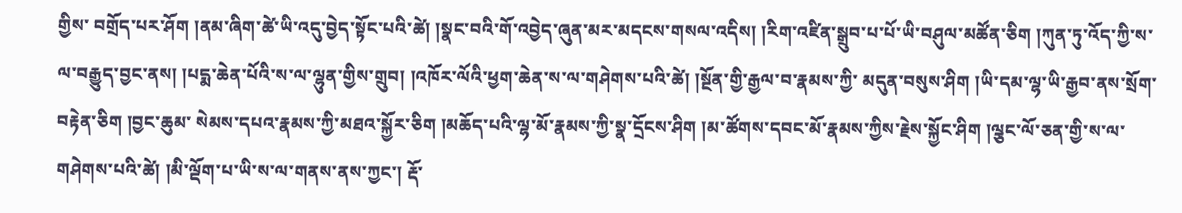གྱིས་ བགྲོད་པར་ཤོག །ནམ་ཞིག་ཚེ་ཡི་འདུ་བྱེད་སྟོང་པའི་ཚེ། །སྣང་བའི་གོ་འབྱེད་ཞུན་མར་མདངས་གསལ་འདིས། །རིག་འཛིན་སྒྲུབ་པ་པོ་ཡི་བཤུལ་མཚོན་ཅིག །ཀུན་ཏུ་འོད་ཀྱི་ས་ལ་བརྒྱུད་བྱང་ནས། །པདྨ་ཆེན་པོའི་ས་ལ་ལྷུན་གྱིས་གྲུབ། །འཁོར་ལོའི་ཕྱག་ཆེན་ས་ལ་གཤེགས་པའི་ཚེ། །སྔོན་གྱི་རྒྱལ་བ་རྣམས་ཀྱི་ མདུན་བསུས་ཤིག །ཡི་དམ་ལྷ་ཡི་རྒྱབ་ནས་སྲོག་བརྟེན་ཅིག །བྱང་ཆུམ་ སེམས་དཔའ་རྣམས་ཀྱི་མཐའ་སྐྱོར་ཅིག །མཆོད་པའི་ལྷ་མོ་རྣམས་ཀྱི་སྣ་དྲོངས་ཤིག །མ་ཚོགས་དབང་མོ་རྣམས་ཀྱིས་རྗེས་སྐྱོང་ཤིག །ལྕང་ལོ་ཅན་གྱི་ས་ལ་ གཤེགས་པའི་ཚེ། །མི་ལྡོག་པ་ཡི་ས་ལ་གནས་ནས་ཀྱང་། རྡོ་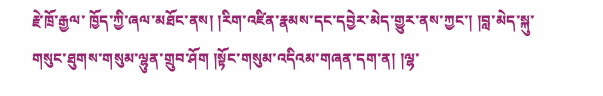རྗེ་ཁྲོ་རྒྱལ་ ཁྱོད་ཀྱི་ཞལ་མཐོང་ནས། །རིག་འཛིན་རྣམས་དང་དབྱེར་མེད་གྱུར་ནས་ཀྱང་། །བླ་མེད་སྐུ་གསུང་ཐུགས་གསུམ་ལྷུན་གྲུབ་ཤོག །སྟོང་གསུམ་འདིའམ་གཞན་དག་ན། །ལྷ་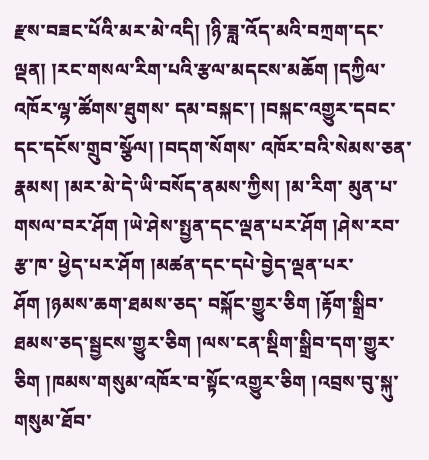རྫས་བཟང་པོའི་མར་མེ་འདི། །ཉི་ཟླ་འོད་མའི་བཀྲག་དང་ལྡན། །རང་གསལ་རིག་པའི་རྩལ་མདངས་མཆོག །དཀྱིལ་འཁོར་ལྷ་ཚོགས་ཐུགས་ དམ་བསྐང་། །བསྐང་འགྱུར་དབང་དང་དངོས་གྲུབ་སྩོལ། །བདག་སོགས་ འཁོར་བའི་སེམས་ཅན་རྣམས། །མར་མེ་དེ་ཡི་བསོད་ནམས་ཀྱིས། །མ་རིག་ མུན་པ་གསལ་བར་ཤོག །ཡེ་ཤེས་སྤྱན་དང་ལྡན་པར་ཤོག །ཤེས་རབ་རྩ་ཁ་ ཕྱེད་པར་ཤོག །མཚན་དང་དཔེ་བྱེད་ལྡན་པར་ཤོག །ཉམས་ཆག་ཐམས་ཅད་ བསྐོང་གྱུར་ཅིག །རྟོག་སྒྲིབ་ཐམས་ཅད་སྦྱངས་གྱུར་ཅིག །ལས་ངན་སྡིག་སྒྲིབ་དག་གྱུར་ཅིག །ཁམས་གསུམ་འཁོར་བ་སྟོང་འགྱུར་ཅིག །འབྲས་བུ་སྐུ་གསུམ་ཐོབ་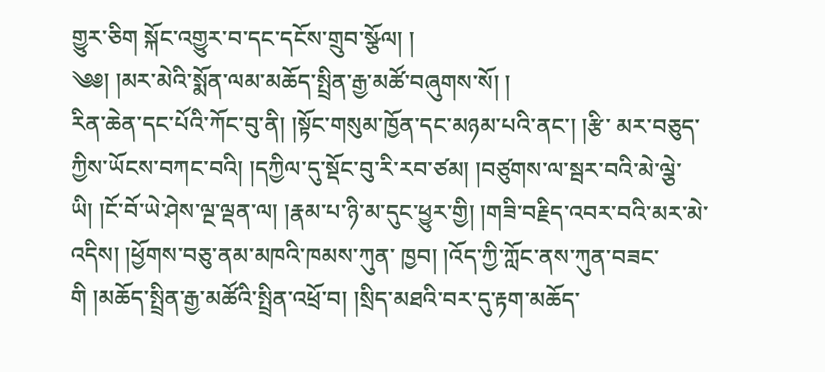གྱུར་ཅིག སྐོང་འགྱུར་བ་དང་དངོས་གྲུབ་སྩོལ། །
༄༅། །མར་མེའི་སྨོན་ལམ་མཆོད་སྤྲིན་རྒྱ་མཚོ་བཞུགས་སོ། །
རིན་ཆེན་དང་པོའི་ཀོང་བུ་ནི། །སྟོང་གསུམ་ཁྱོན་དང་མཉམ་པའི་ནང་། །རྩི་ མར་བཅུད་ཀྱིས་ཡོངས་བཀང་བའི། །དཀྱིལ་དུ་སྡོང་བུ་རི་རབ་ཙམ། །བཙུགས་ལ་སྦར་བའི་མེ་ལྕེ་ཡི། །ངོ་བོ་ཡེ་ཤེས་ལྔ་ལྡན་ལ། །རྣམ་པ་ཉི་མ་དུང་ཕྱུར་གྱི། །གཟི་བརྗིད་འབར་བའི་མར་མེ་འདིས། །ཕྱོགས་བཅུ་ནམ་མཁའི་ཁམས་ཀུན་ ཁྱབ། །འོད་ཀྱི་ཀློང་ནས་ཀུན་བཟང་གི །མཆོད་སྤྲིན་རྒྱ་མཚོའི་སྤྲིན་འཕྲོ་བ། །སྲིད་མཐའི་བར་དུ་རྟག་མཆོད་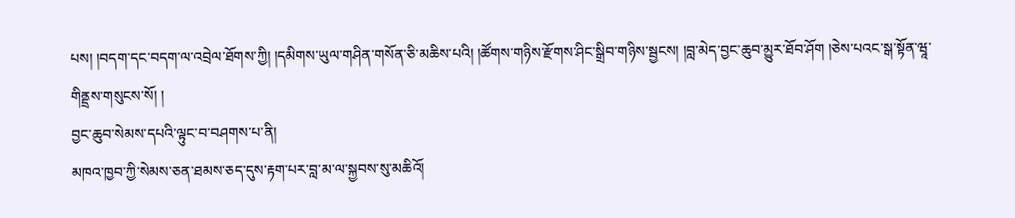པས། །བདག་དང་བདག་ལ་འབྲེལ་ཐོགས་ཀྱི། །དམིགས་ཡུལ་གཤིན་གསོན་ཅི་མཆིས་པའི། །ཚོགས་གཉིས་རྫོགས་ཤིང་སྒྲིབ་གཉིས་སྦྱངས། །བླ་མེད་བྱང་ཆུབ་མྱུར་ཐོབ་ཤོག །ཅེས་པའང་སྒ་སྟོན་ཝཱ་གིནྡྲས་གསུངས་སོ། །
བྱང་ཆུབ་སེམས་དཔའི་ལྟུང་བ་བཤགས་པ་ནི།
མཁའ་ཁྱབ་ཀྱི་སེམས་ཅན་ཐམས་ཅད་དུས་རྟག་པར་བླ་མ་ལ་སྐྱབས་སུ་མཆིའོ།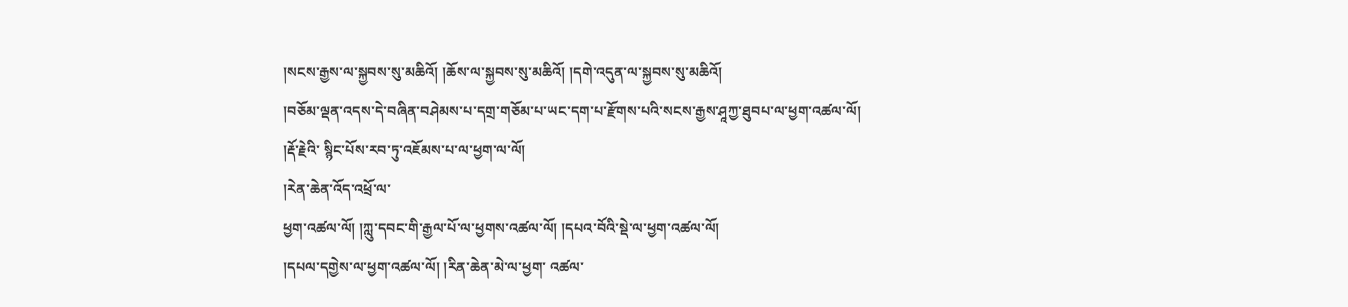།སངས་རྒྱས་ལ་སྐྱབས་སུ་མཆིའོ། །ཆོས་ལ་སྐྱབས་སུ་མཆིའོ། །དགེ་འདུན་ལ་སྐྱབས་སུ་མཆིའོ།
།བཅོམ་ལྡན་འདས་དེ་བཞིན་བཤེམས་པ་དགྲ་གཅོམ་པ་ཡང་དག་པ་རྫོགས་པའི་སངས་རྒྱས་ཤཱཀྱ་ཐུབཔ་ལ་ཕྱག་འཚལ་ལོ།
།རྡོ་རྗེའི་ སྙིང་པོས་རབ་ཏུ་འཇོམས་པ་ལ་ཕྱག་ལ་ལོ།
།རེན་ཆེན་འོད་འཕྲོ་ལ་
ཕྱག་འཚལ་ལོ། །ཀླུ་དབང་གི་རྒྱལ་པོ་ལ་ཕྱགས་འཚལ་ལོ། །དཔའ་བོའི་སྡེ་ལ་ཕྱག་འཚལ་ལོ།
།དཔལ་དགྱེས་ལ་ཕྱག་འཚལ་ལོ། །རིན་ཆེན་མེ་ལ་ཕྱག་ འཚལ་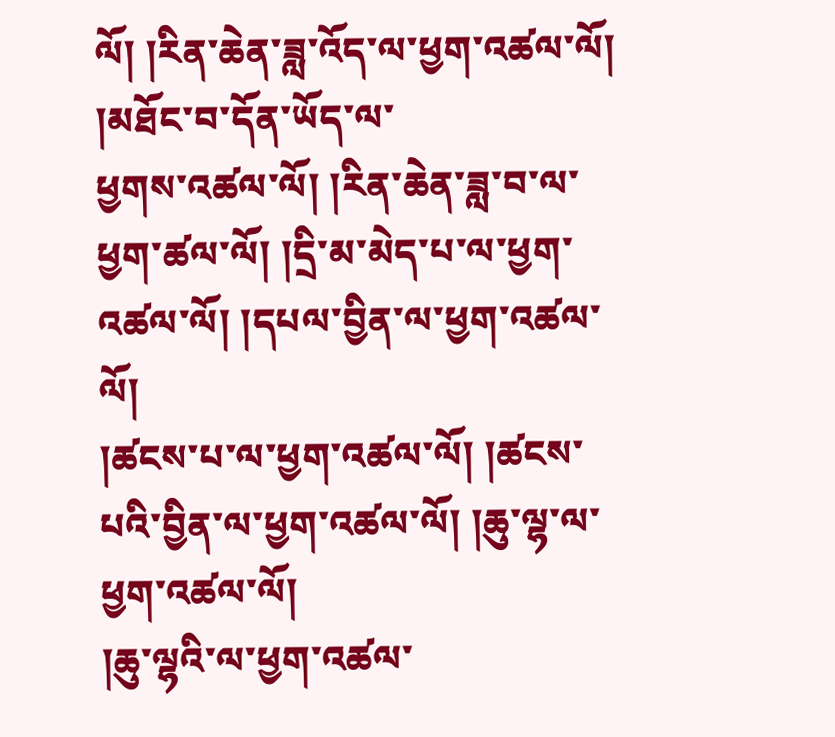ལོ། །རིན་ཆེན་ཟླ་འོད་ལ་ཕྱག་འཚལ་ལོ།
།མཐོང་བ་དོན་ཡོད་ལ་
ཕྱགས་འཚལ་ལོ། །རིན་ཆེན་ཟླ་བ་ལ་ཕྱག་ཚལ་ལོ། །དྲི་མ་མེད་པ་ལ་ཕྱག་ འཚལ་ལོ། །དཔལ་བྱིན་ལ་ཕྱག་འཚལ་ལོ།
།ཚངས་པ་ལ་ཕྱག་འཚལ་ལོ། །ཚངས་པའི་བྱིན་ལ་ཕྱག་འཚལ་ལོ། །ཆུ་ལྷ་ལ་ཕྱག་འཚལ་ལོ།
།ཆུ་ལྷའི་ལ་ཕྱག་འཚལ་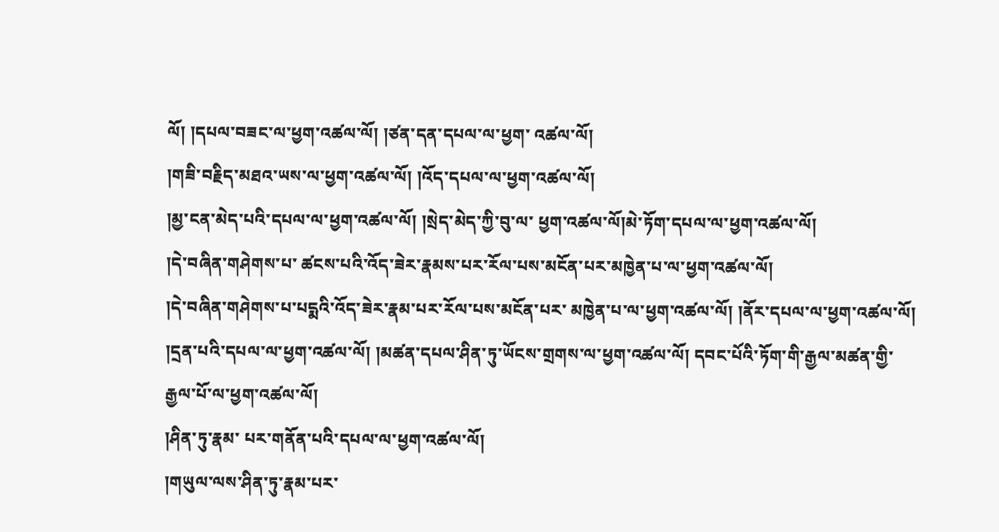ལོ། །དཔལ་བཟང་ལ་ཕྱག་འཚལ་ལོ། །ཙན་དན་དཔལ་ལ་ཕྱག་ འཚལ་ལོ།
།གཟི་བརྗིད་མཐའ་ཡས་ལ་ཕྱག་འཚལ་ལོ། །འོད་དཔལ་ལ་ཕྱག་འཚལ་ལོ།
།མྱ་ངན་མེད་པའི་དཔལ་ལ་ཕྱག་འཚལ་ལོ། །སྲེད་མེད་ཀྱི་བུ་ལ་ ཕྱག་འཚལ་ལོ།མེ་ཏོག་དཔལ་ལ་ཕྱག་འཚལ་ལོ།
།དེ་བཞིན་གཤེགས་པ་ ཚངས་པའི་འོད་ཟེར་རྣམས་པར་རོལ་པས་མངོན་པར་མཁྱེན་པ་ལ་ཕྱག་འཚལ་ལོ།
།དེ་བཞིན་གཤེགས་པ་པདྨའི་འོད་ཟེར་རྣམ་པར་རོལ་པས་མངོན་པར་ མཁྱེན་པ་ལ་ཕྱག་འཚལ་ལོ། །ནོར་དཔལ་ལ་ཕྱག་འཚལ་ལོ།
།དྲན་པའི་དཔལ་ལ་ཕྱག་འཚལ་ལོ། །མཚན་དཔལ་ཤིན་ཏུ་ཡོངས་གྲགས་ལ་ཕྱག་འཚལ་ལོ། དབང་པོའི་ཏོག་གི་རྒྱལ་མཚན་གྱི་རྒྱལ་པོ་ལ་ཕྱག་འཚལ་ལོ།
།ཤིན་ཏུ་རྣམ་ པར་གནོན་པའི་དཔལ་ལ་ཕྱག་འཚལ་ལོ།
།གཡུལ་ལས་ཤིན་ཏུ་རྣམ་པར་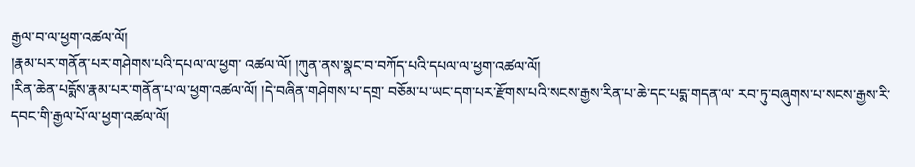རྒྱལ་བ་ལ་ཕྱག་འཚལ་ལོ།
།རྣམ་པར་གནོན་པར་གཤེགས་པའི་དཔལ་ལ་ཕྱག་ འཚལ་ལོ། །ཀུན་ནས་སྣང་བ་བཀོད་པའི་དཔལ་ལ་ཕྱག་འཚལ་ལོ།
།རིན་ཆེན་པདྨོས་རྣམ་པར་གནོན་པ་ལ་ཕྱག་འཚལ་ལོ། །དེ་བཞིན་གཤེགས་པ་དགྲ་ བཅོམ་པ་ཡང་དག་པར་རྫོགས་པའི་སངས་རྒྱས་རིན་པ་ཆེ་དང་པདྨ་གདན་ལ་ རབ་ཏུ་བཞུགས་པ་སངས་རྒྱས་རི་དབང་གི་རྒྱལ་པོ་ལ་ཕྱག་འཚལ་ལོ།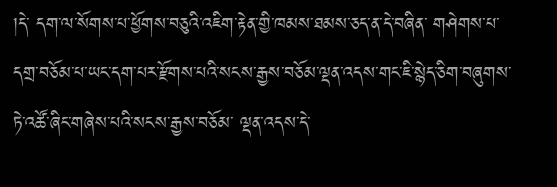།དེ་ དག་ལ་སོགས་པ་ཕྱོགས་བཅུའི་འཇིག་རྟེན་གྱི་ཁམས་ཐམས་ཅད་ན་དེ་བཞིན་ གཤེགས་པ་དགྲ་བཅོམ་པ་ཡང་དག་པར་རྫོགས་པའི་སངས་རྒྱས་བཅོམ་ལྡན་འདས་གང་ཇི་སྙེད་ཅིག་བཞུགས་ཏེ་འཚོ་ཞིང་གཞེས་པའི་སངས་རྒྱས་བཅོམ་ ལྡན་འདས་དེ་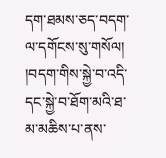དག་ཐམས་ཅད་བདག་ལ་དགོངས་སུ་གསོལ།
།བདག་གིས་སྐྱེ་བ་འདི་དང་སྐྱེ་བ་ཐོག་མའི་ཐ་མ་མཆིས་པ་ནས་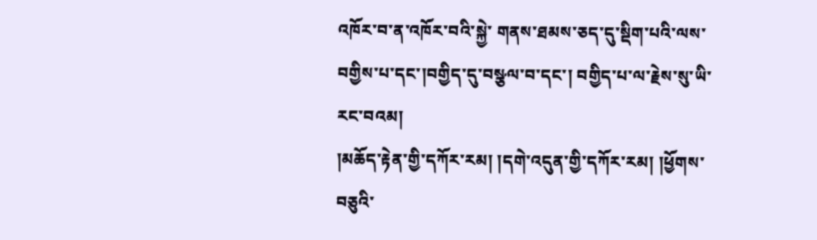འཁོར་བ་ན་འཁོར་བའི་སྐྱེ་ གནས་ཐམས་ཅད་དུ་སྡིག་པའི་ལས་བགྱིས་པ་དང་།བགྱིད་དུ་བསྩལ་བ་དང་། བགྱིད་པ་ལ་རྗེས་སུ་ཡི་རང་བའམ།
།མཆོད་རྟེན་གྱི་དཀོར་རམ། །དགེ་འདུན་གྱི་དཀོར་རམ། །ཕྱོགས་བཅུའི་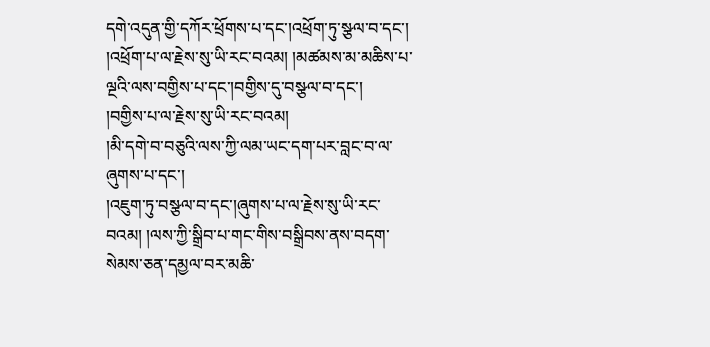དགེ་འདུན་གྱི་དཀོར་ཕྲོགས་པ་དང་།འཕྲོག་ཏུ་སྩལ་བ་དང་།
།འཕྲོག་པ་ལ་རྗེས་སུ་ཡི་རང་བའམ། །མཚམས་མ་མཆིས་པ་ ལྔའི་ལས་བགྱིས་པ་དང་།བགྱིས་དུ་བསྩལ་བ་དང་།
།བགྱིས་པ་ལ་རྗེས་སུ་ཡི་རང་བའམ།
།མི་དགེ་བ་བཅུའི་ལས་ཀྱི་ལམ་ཡང་དག་པར་བླང་བ་ལ་ཞུགས་པ་དང་།
།འཇུག་ཏུ་བསྩལ་བ་དང་།ཞུགས་པ་ལ་རྗེས་སུ་ཡི་རང་བའམ། །ལས་ཀྱི་སྒྲིབ་པ་གང་གིས་བསྒྲིབས་ནས་བདག་སེམས་ཅན་དམྱལ་བར་མཆི་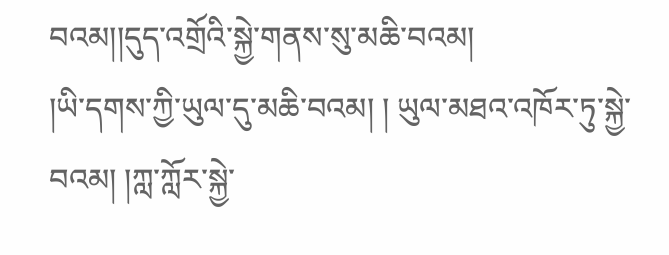བའམ།།དུད་འགྲོའི་སྐྱེ་གནས་སུ་མཆི་བའམ།
།ཡི་དགས་ཀྱི་ཡུལ་དུ་མཆི་བའམ། ། ཡུལ་མཐའ་འཁོར་ཏུ་སྐྱེ་བའམ། །ཀླ་ཀློར་སྐྱེ་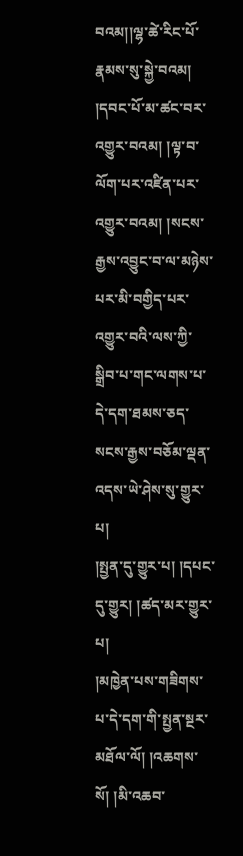བའམ།།ལྷ་ཚེ་རིང་པོ་རྣམས་སུ་སྐྱེ་བའམ།
།དབང་པོ་མ་ཚང་བར་འགྱུར་བའམ། །ལྟ་བ་ལོག་པར་འཛིན་པར་ འགྱུར་བའམ། །སངས་རྒྱས་འབྱུང་བ་ལ་མཉེས་པར་མི་བགྱིད་པར་འགྱུར་བའི་ལས་ཀྱི་སྒྲིབ་པ་གང་ལགས་པ་དེ་དག་ཐམས་ཅད་སངས་རྒྱས་བཅོམ་ལྡན་ འདས་ཡེ་ཤེས་སུ་གྱུར་པ།
།སྤྱན་དུ་གྱུར་པ། །དཔང་དུ་གྱུར། །ཚད་མར་གྱུར་པ།
།མཁྱེན་པས་གཟིགས་པ་དེ་དག་གི་སྤྱན་སྔར་མཐོལ་ལོ། །འཆགས་སོ། །མི་འཆབ་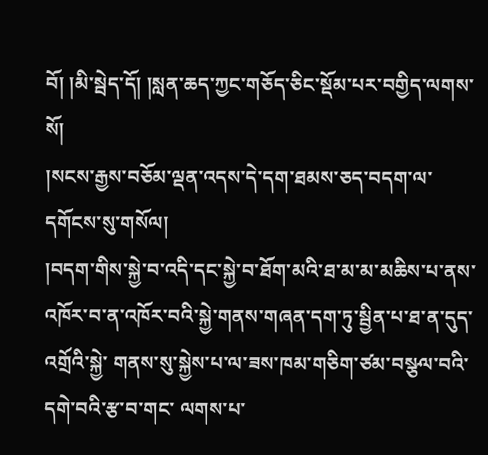བོ། །མི་སྦེད་དོ། །སླན་ཆད་ཀྱང་གཅོད་ཅིང་སྡོམ་པར་བགྱིད་ལགས་སོ།
།སངས་རྒྱས་བཅོམ་ལྡན་འདས་དེ་དག་ཐམས་ཅད་བདག་ལ་དགོངས་སུ་གསོལ།
།བདག་གིས་སྐྱེ་བ་འདི་དང་སྐྱེ་བ་ཐོག་མའི་ཐ་མ་མ་མཆིས་པ་ནས་ འཁོར་བ་ན་འཁོར་བའི་སྐྱེ་གནས་གཞན་དག་ཏུ་སྦྱིན་པ་ཐ་ན་དུད་འགྲོའི་སྐྱེ་ གནས་སུ་སྐྱེས་པ་ལ་ཟས་ཁམ་གཅིག་ཙམ་བསྩལ་བའི་དགེ་བའི་རྩ་བ་གང་ ལགས་པ་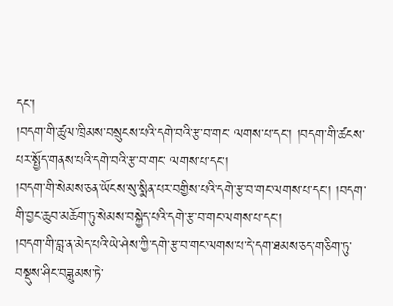དང་།
།བདག་གི་ཚུལ་ཁྲིམས་བསྲུངས་པའི་དགེ་བའི་རྩ་བ་གང་ ལགས་པ་དང་། །བདག་གི་ཚངས་པར་སྤྱོད་གནས་པའི་དགེ་བའི་རྩ་བ་གང་ ལགས་པ་དང་།
།བདག་གི་སེམས་ཅན་ཡོངས་སུ་སྨིན་པར་བགྱིས་པའི་དགེ་རྩ་བ་གང་ལགས་པ་དང་། །བདག་གི་བྱང་ཆུབ་མཆོག་ཏུ་སེམས་བསྐྱེད་པའི་དགེ་རྩ་བ་གང་ལགས་པ་དང་།
།བདག་གི་བླ་ན་མེད་པའི་ཡེ་ཤེས་ཀྱི་དགེ་རྩ་བ་གང་ལགས་པ་དེ་དག་ཐམས་ཅད་གཅིག་ཏུ་བསྡུས་ཤིང་བཟླུམས་ཏེ་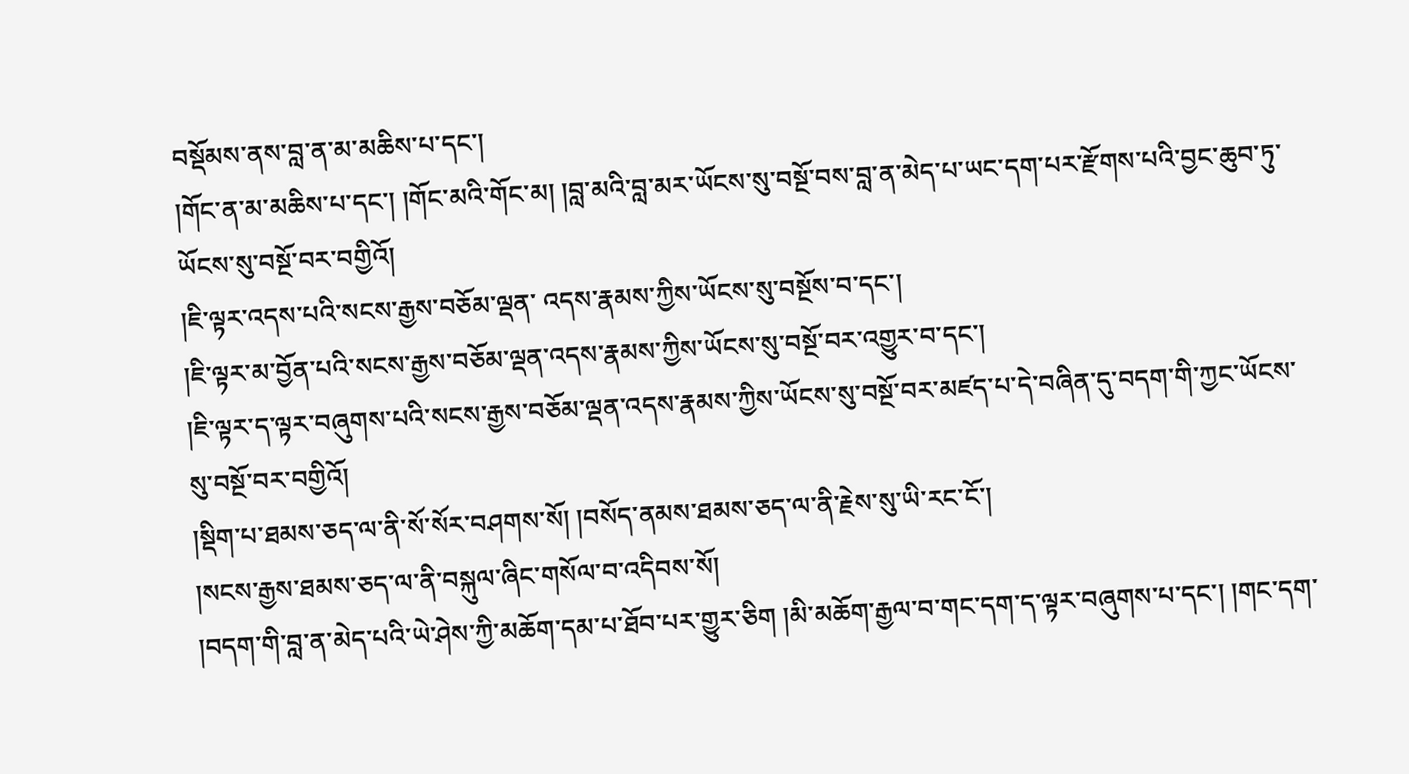བསྡོམས་ནས་བླ་ན་མ་མཆིས་པ་དང་།
།གོང་ན་མ་མཆིས་པ་དང་། །གོང་མའི་གོང་མ། །བླ་མའི་བླ་མར་ཡོངས་སུ་བསྔོ་བས་བླ་ན་མེད་པ་ཡང་དག་པར་རྫོགས་པའི་བྱང་ཆུབ་ཏུ་ཡོངས་སུ་བསྔོ་བར་བགྱིའོ།
།ཇི་ལྟར་འདས་པའི་སངས་རྒྱས་བཅོམ་ལྡན་ འདས་རྣམས་ཀྱིས་ཡོངས་སུ་བསྔོས་བ་དང་།
།ཇི་ལྟར་མ་བྱོན་པའི་སངས་རྒྱས་བཅོམ་ལྡན་འདས་རྣམས་ཀྱིས་ཡོངས་སུ་བསྔོ་བར་འགྱུར་བ་དང་།
།ཇི་ལྟར་ད་ལྟར་བཞུགས་པའི་སངས་རྒྱས་བཅོམ་ལྡན་འདས་རྣམས་ཀྱིས་ཡོངས་སུ་བསྔོ་བར་མཛད་པ་དེ་བཞིན་དུ་བདག་གི་ཀྱང་ཡོངས་སུ་བསྔོ་བར་བགྱིའོ།
།སྡིག་པ་ཐམས་ཅད་ལ་ནི་སོ་སོར་བཤགས་སོ། །བསོད་ནམས་ཐམས་ཅད་ལ་ནི་རྗེས་སུ་ཡི་རང་ངོ་།
།སངས་རྒྱས་ཐམས་ཅད་ལ་ནི་བསྐུལ་ཞིང་གསོལ་བ་འདིབས་སོ།
།བདག་གི་བླ་ན་མེད་པའི་ཡེ་ཤེས་ཀྱི་མཆོག་དམ་པ་ཐོབ་པར་གྱུར་ཅིག །མི་མཆོག་རྒྱལ་བ་གང་དག་ད་ལྟར་བཞུགས་པ་དང་། །གང་དག་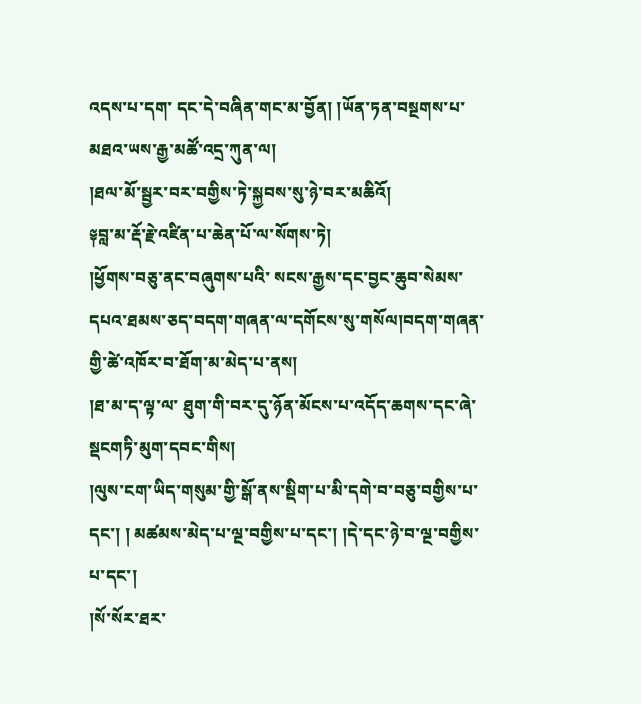འདས་པ་དག་ དང་དེ་བཞིན་གང་མ་བྱོན། །ཡོན་ཏན་བསྔགས་པ་མཐའ་ཡས་རྒྱ་མཚོ་འདྲ་ཀུན་ལ།
།ཐལ་མོ་སྦྱར་བར་བགྱིས་ཏེ་སྐྱབས་སུ་ཉེ་བར་མཆིའོ།
༈བླ་མ་རྡོ་རྗེ་འཛིན་པ་ཆེན་པོ་ལ་སོགས་ཏེ།
།ཕྱོགས་བཅུ་ནང་བཞུགས་པའི་ སངས་རྒྱས་དང་བྱང་ཆུབ་སེམས་དཔའ་ཐམས་ཅད་བདག་གཞན་ལ་དགོངས་སུ་གསོལ།བདག་གཞན་གྱི་ཚེ་འཁོར་བ་ཐོག་མ་མེད་པ་ནས།
།ཐ་མ་ད་ལྟ་ལ་ ཐུག་གི་བར་དུ་ཉོན་མོངས་པ་འདོད་ཆགས་དང་ཞེ་སྡངགཏི་མུག་དབང་གིས།
།ལུས་ངག་ཡིད་གསུམ་གྱི་སྒོ་ནས་སྡིག་པ་མི་དགེ་བ་བཅུ་བགྱིས་པ་དང་། ། མཚམས་མེད་པ་ལྔ་བགྱིས་པ་དང་། །དེ་དང་ཉེ་བ་ལྔ་བགྱིས་པ་དང་།
།སོ་སོར་ཐར་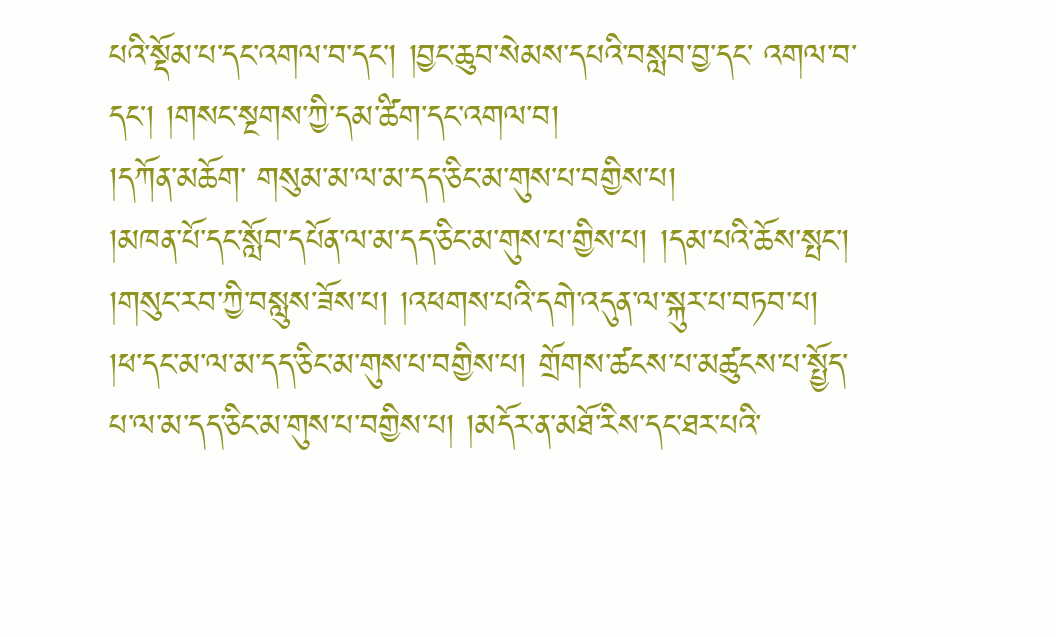པའི་སྡོམ་པ་དང་འགལ་བ་དང་། །བྱང་ཆུབ་སེམས་དཔའི་བསླབ་བྱ་དང་ འགལ་བ་དང། །གསང་སྔགས་ཀྱི་དམ་ཚིག་དང་འགལ་བ།
།དཀོན་མཆོག་ གསུམ་མ་ལ་མ་དད་ཅིང་མ་གུས་པ་བགྱིས་པ།
།མཁན་པོ་དང་སློབ་དཔོན་ལ་མ་དད་ཅིང་མ་གུས་པ་གྱིས་པ། །དམ་པའི་ཆོས་སྤང་།
།གསུང་རབ་ཀྱི་བསླུས་ཟོས་པ། །འཕགས་པའི་དགེ་འདུན་ལ་སྐུར་པ་བཏབ་པ།
།ཕ་དང་མ་ལ་མ་དད་ཅིང་མ་གུས་པ་བགྱིས་པ། གྲོགས་ཚངས་པ་མཚུངས་པ་སྤྱོད་པ་ལ་མ་དད་ཅིང་མ་གུས་པ་བགྱིས་པ། །མདོར་ན་མཐོ་རིས་དང་ཐར་པའི་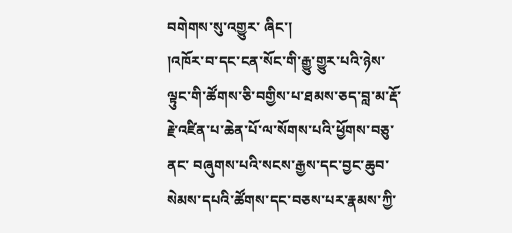བགེགས་སུ་འགྱུར་ ཞིང་།
།འཁོར་བ་དང་ངན་སོང་གི་རྒྱུ་གྱུར་པའི་ཉེས་ལྟུང་གི་ཚོགས་ཅི་བགྱིས་པ་ཐམས་ཅད་བླ་མ་རྡོ་རྗེ་འཛིན་པ་ཆེན་པོ་ལ་སོགས་པའི་ཕྱོགས་བཅུ་ནང་ བཞུགས་པའི་སངས་རྒྱས་དང་བྱང་ཆུབ་སེམས་དཔའི་ཚོགས་དང་བཅས་པར་རྣམས་ཀྱི་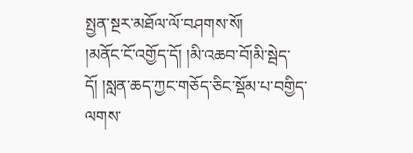སྤྱན་སྔར་མཐོལ་ལོ་བཤགས་སོ།
།མནོང་ངོ་འགྱོད་དོ། །མི་འཆབ་བོ།མི་སྦེད་དོ། །སླན་ཆད་ཀྱང་གཅོད་ཅིང་སྡོམ་པ་བགྱིད་ལགས་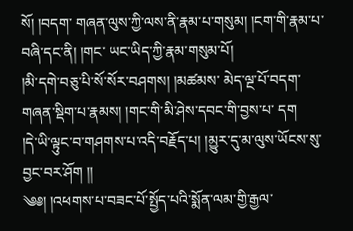སོ། །བདག་ གཞན་ལུས་ཀྱི་ལས་ནི་རྣམ་པ་གསུམ། །ངག་གི་རྣམ་པ་བཞི་དང་ནི། །གང་ ཡང་ཡིད་ཀྱི་རྣམ་གསུམ་པོ།
།མི་དགེ་བཅུ་པི་སོ་སོར་བཤགས། །མཚམས་ མེད་ལྔ་པོ་བདག་གཞན་སྡིག་པ་རྣམས། །གང་གི་མི་ཤེས་དབང་གི་བྱས་པ་ དག
།དེ་ཡི་ལྟུང་བ་གཤགས་པ་འདི་བརྗོད་པ། །མྱུར་དུ་མ་ལུས་ཡོངས་སུ་བྱང་བར་ཤོག །།
༄༅། །འཕགས་པ་བཟང་པོ་སྤྱོད་པའི་སྨོན་ལམ་གྱི་རྒྱལ་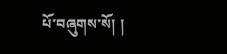པོ་བཞུགས་སོ། །